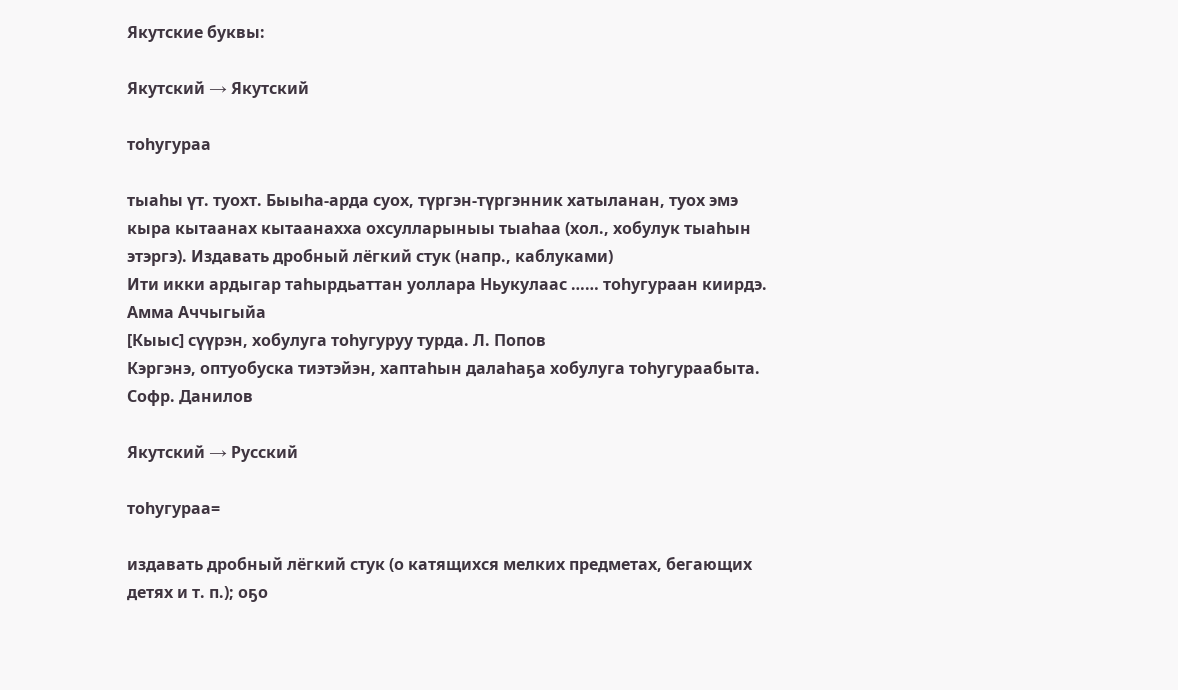Якутские буквы:

Якутский → Якутский

тоһугураа

тыаһы үт. туохт. Быыһа-арда суох, түргэн-түргэнник хатыланан, туох эмэ кыра кытаанах кытаанахха охсулларыныы тыаһаа (хол., хобулук тыаһын этэргэ). Издавать дробный лёгкий стук (напр., каблуками)
Ити икки ардыгар таһырдьаттан уоллара Ньукулаас …… тоһугураан киирдэ. Амма Аччыгыйа
[Кыыс] сүүрэн, хобулуга тоһугуруу турда. Л. Попов
Кэргэнэ, оптуобуска тиэтэйэн, хаптаһын далаһаҕа хобулуга тоһугураабыта. Софр. Данилов

Якутский → Русский

тоһугураа=

издавать дробный лёгкий стук (о катящихся мелких предметах, бегающих детях и т. п.); оҕо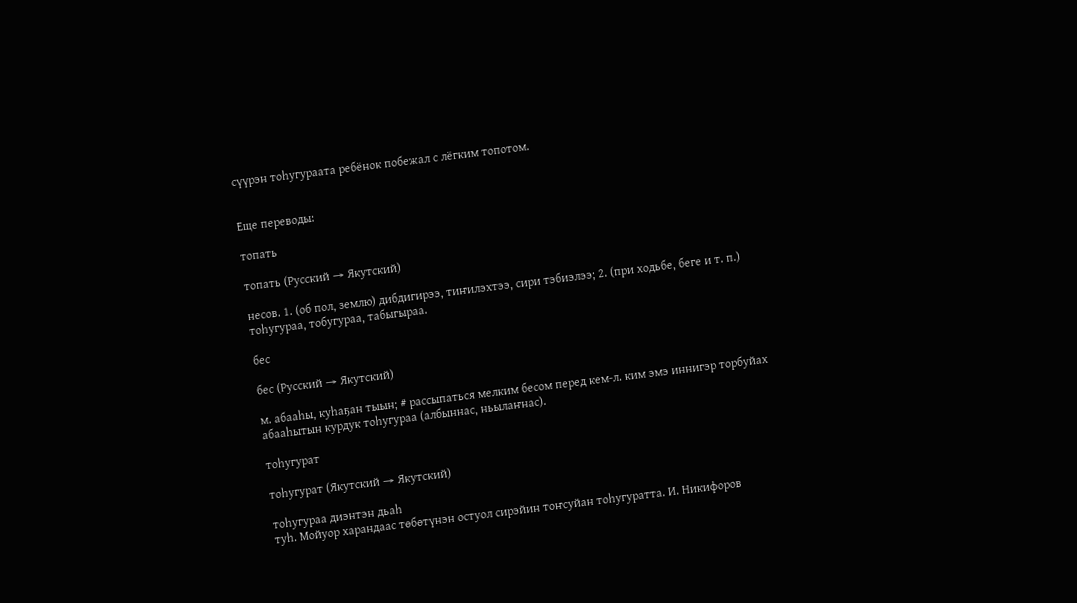сүүрэн тоһугураата ребёнок побежал с лёгким топотом.


Еще переводы:

топать

топать (Русский → Якутский)

несов. 1. (об пол, землю) дибдигирээ, тиҥилэхтээ, сири тэбиэлээ; 2. (при ходьбе, беге и т. п.) тоһугураа, тобугураа, табыгыраа.

бес

бес (Русский → Якутский)

м. абааһы, куһаҕан тыын; # рассыпаться мелким бесом перед кем-л. ким эмэ иннигэр торбуйах абааһытын курдук тоһугураа (албыннас, ньылаҥнас).

тоһугурат

тоһугурат (Якутский → Якутский)

тоһугураа диэнтэн дьаһ
туһ. Мойуор харандаас төбөтүнэн остуол сирэйин тоҥсуйан тоһугуратта. И. Никифоров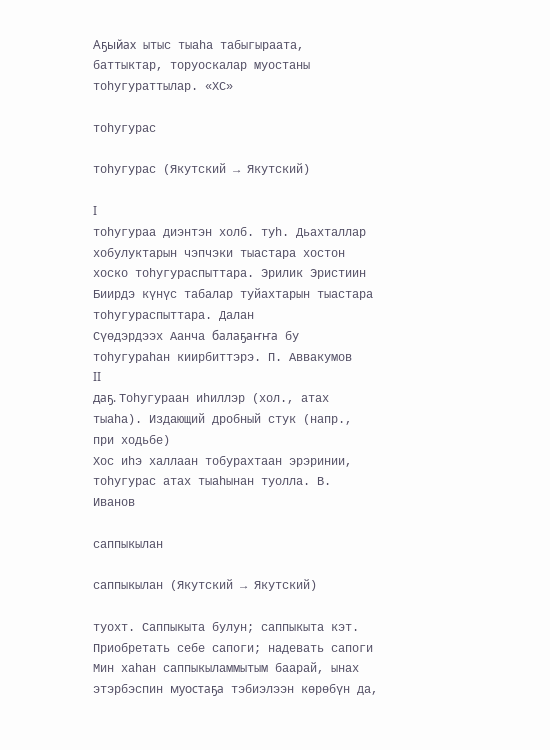Аҕыйах ытыс тыаһа табыгыраата, баттыктар, торуоскалар муостаны тоһугураттылар. «ХС»

тоһугурас

тоһугурас (Якутский → Якутский)

I
тоһугураа диэнтэн холб. туһ. Дьахталлар хобулуктарын чэпчэки тыастара хостон хоско тоһугураспыттара. Эрилик Эристиин
Биирдэ күнүс табалар туйахтарын тыастара тоһугураспыттара. Далан
Сүөдэрдээх Аанча балаҕаҥҥа бу тоһугураһан киирбиттэрэ. П. Аввакумов
II
даҕ. Тоһугураан иһиллэр (хол., атах тыаһа). Издающий дробный стук (напр., при ходьбе)
Хос иһэ халлаан тобурахтаан эрэринии, тоһугурас атах тыаһынан туолла. В. Иванов

саппыкылан

саппыкылан (Якутский → Якутский)

туохт. Саппыкыта булун; саппыкыта кэт. Приобретать себе сапоги; надевать сапоги
Мин хаһан саппыкыламмытым баарай, ынах этэрбэспин муостаҕа тэбиэлээн көрөбүн да,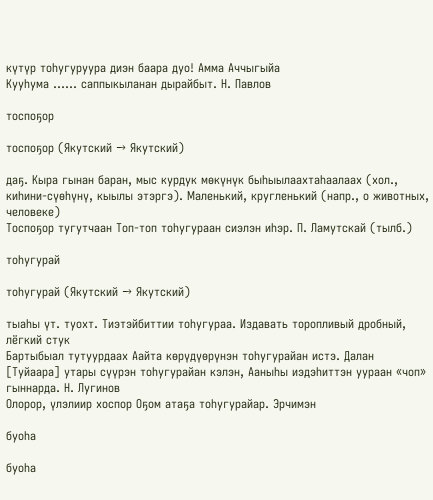күтүр тоһугуруура диэн баара дуо! Амма Аччыгыйа
Кууһума …… саппыкыланан дырайбыт. Н. Павлов

тоспоҕор

тоспоҕор (Якутский → Якутский)

даҕ. Кыра гынан баран, мыс курдук мөкүнүк быһыылаахтаһаалаах (хол., киһини-сүөһүнү, кыылы этэргэ). Маленький, кругленький (напр., о животных, человеке)
Тоспоҕор тугутчаан Топ-топ тоһугураан сиэлэн иһэр. П. Ламутскай (тылб.)

тоһугурай

тоһугурай (Якутский → Якутский)

тыаһы үт. туохт. Тиэтэйбиттии тоһугураа. Издавать торопливый дробный, лёгкий стук
Бартыбыал тутуурдаах Аайта көрүдүөрүнэн тоһугурайан истэ. Далан
[Туйаара] утары сүүрэн тоһугурайан кэлэн, Ааныһы иэдэһиттэн уураан «чоп» гыннарда. Н. Лугинов
Олорор, үлэлиир хоспор Оҕом атаҕа тоһугурайар. Эрчимэн

буоһа

буоһа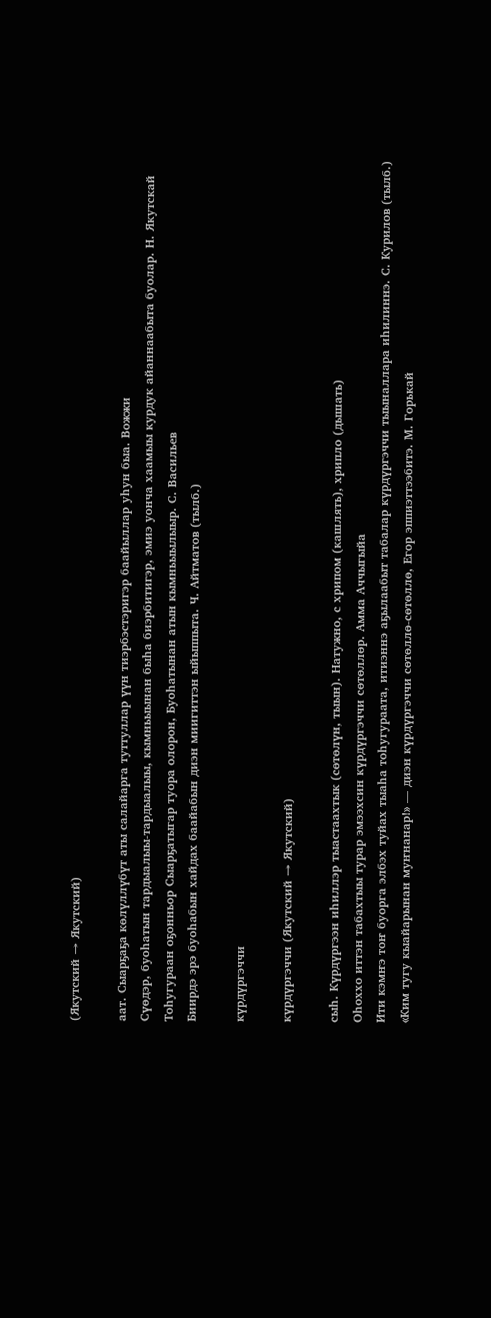(Якутский → Якутский)

аат. Сыарҕаҕа көлүллүбүт аты салайарга туттуллар үүн тиэрбэстэригэр баайыллар уһун быа. Вожжи
Сүөдэр, буоһатын тардыалыы-тардыалыы, кымньыынан быһа биэрбитигэр, эмиэ уонча хаамыы курдук айаннаабыта буолар. Н. Якутскай
Тоһугураан оҕонньор Сыарҕатыгар туора олорон, Буоһатынан атын кымньыылыыр. С. Васильев
Биирдэ эрэ буоһабын хайдах баайабын диэн миигиттэн ыйыппыта. Ч. Айтматов (тылб.)

күрдүргэччи

күрдүргэччи (Якутский → Якутский)

сыһ. Күрдүргээн иһиллэр тыастаахтык (сөтөлүн, тыын). Натужно, с хрипом (кашлять), хрипло (дышать)
Оһоххо иттэн табахтыы турар эмээхсин күрдүргэччи сөтөллөр. Амма Аччыгыйа
Ити кэмҥэ тоҥ буорга элбэх туйах тыаһа тоһугураата, итиэннэ аҕылаабыт табалар күрдүргэччи тыыналлара иһилиннэ. С. Курилов (тылб.)
«Ким тугу кыайарынан муҥнанар!» — диэн күрдүргэччи сөтөллө-сөтөллө, Егор эппиэттээбитэ. М. Горькай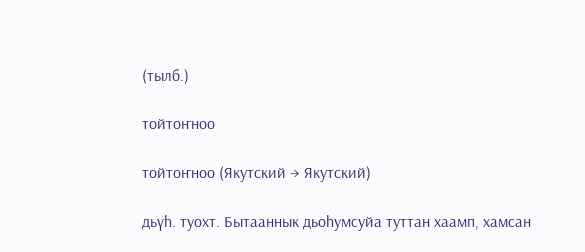(тылб.)

тойтоҥноо

тойтоҥноо (Якутский → Якутский)

дьүһ. туохт. Бытааннык дьоһумсуйа туттан хаамп, хамсан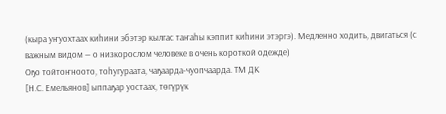(кыра уҥуохтаах киһини эбэтэр кылгас таҥаһы кэппит киһини этэргэ). Медленно ходить, двигаться (с важным видом — о низкорослом человеке в очень короткой одежде)
Оҕо тойтоҥноото, тоһугураата, чаҕаарда-чуопчаарда. ТМ ДК
[Н.С. Емельянов] ыппаҕар уостаах, төгүрүк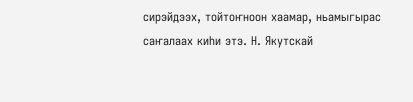сирэйдээх, тойтоҥноон хаамар, ньамыгырас саҥалаах киһи этэ. Н. Якутскай